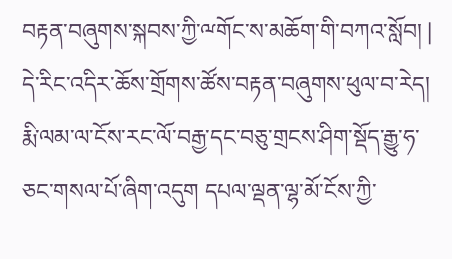བརྟན་བཞུགས་སྐབས་ཀྱི་ྋགོང་ས་མཆོག་གི་བཀའ་སློབ། |
དེ་རིང་འདིར་ཆོས་གྲོགས་ཚོས་བརྟན་བཞུགས་ཕུལ་བ་རེད། རྨི་ལམ་ལ་ངོས་རང་ལོ་བརྒྱ་དང་བཅུ་གྲངས་ཤིག་སྡོད་རྒྱུ་ཧ་ཅང་གསལ་པོ་ཞིག་འདུག དཔལ་ལྡན་ལྷ་མོ་ངོས་ཀྱི་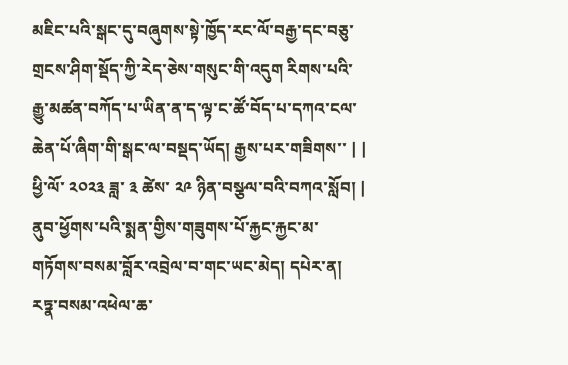མཇིང་པའི་སྒང་དུ་བཞུགས་སྟེ་ཁྱོད་རང་ལོ་བརྒྱ་དང་བཅུ་གྲངས་ཤིག་སྡོད་ཀྱི་རེད་ཅེས་གསུང་གི་འདུག རིགས་པའི་རྒྱུ་མཚན་བཀོད་པ་ཡིན་ན་ད་ལྟ་ང་ཚོ་བོད་པ་དཀའ་ངལ་ཆེན་པོ་ཞིག་གི་སྒང་ལ་བསྡད་ཡོད། རྒྱས་པར་གཟིགས་་ | |
ཕྱི་ལོ་ ༢༠༢༣ ཟླ་ ༣ ཚེས་ ༢༩ ཉིན་བསྩལ་བའི་བཀའ་སློབ། |
ནུབ་ཕྱོགས་པའི་སྨན་གྱིས་གཟུགས་པོ་རྐྱང་རྐྱང་མ་གཏོགས་བསམ་བློར་འབྲེལ་བ་གང་ཡང་མེད། དཔེར་ན། རཏྣ་བསམ་འཕེལ་ཆ་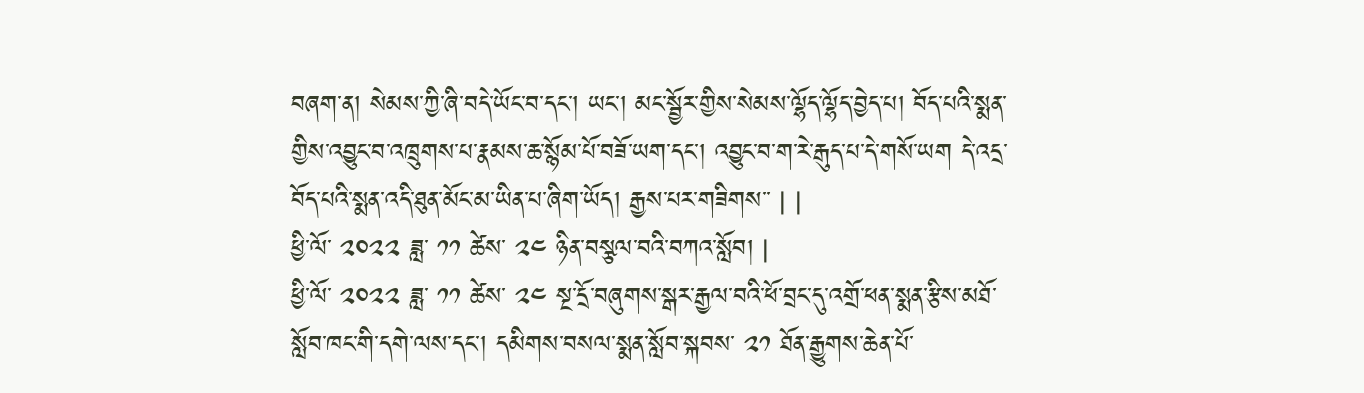བཞག་ན། སེམས་ཀྱི་ཞི་བདེ་ཡོང་བ་དང་། ཡང་། མང་སྦྱོར་གྱིས་སེམས་ལྷོད་ལྷོད་བྱེད་པ། བོད་པའི་སྨན་གྱིས་འབྱུང་བ་འཁྲུགས་པ་རྣམས་ཆ་སྙོམ་པོ་བཟོ་ཡག་དང་། འབྱུང་བ་ག་རེ་རྒུད་པ་དེ་གསོ་ཡག དེ་འདྲ་བོད་པའི་སྨན་འདི་ཐུན་མོང་མ་ཡིན་པ་ཞིག་ཡོད། རྒྱས་པར་གཟིགས་་ | |
ཕྱི་ལོ་ ༢༠༢༢ ཟླ་ ༡༡ ཚེས་ ༢༤ ཉིན་བསྩལ་བའི་བཀའ་སློབ། |
ཕྱི་ལོ་ ༢༠༢༢ ཟླ་ ༡༡ ཚེས་ ༢༤ སྔ་དྲོ་བཞུགས་སྒར་རྒྱལ་བའི་ཕོ་བྲང་དུ་འགྲོ་ཕན་སྨན་རྩིས་མཐོ་སློབ་ཁང་གི་དགེ་ལས་དང་། དམིགས་བསལ་སྨན་སློབ་སྐབས་ ༢༡ ཐོན་རྒྱུགས་ཆེན་པོ་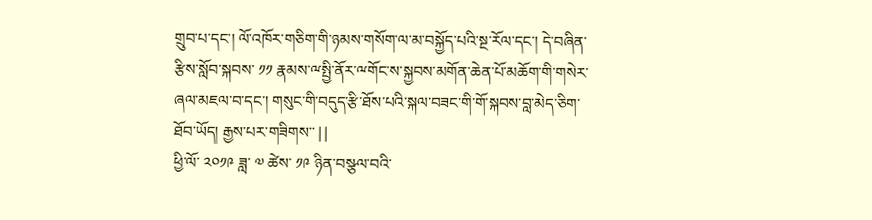གྲུབ་པ་དང་། ལོ་འཁོར་གཅིག་གི་ཉམས་གསོག་ལ་མ་བསྐྱོད་པའི་སྔ་རོལ་དང་། དེ་བཞིན་རྩིས་སློབ་སྐབས་ ༡༡ རྣམས་ྋསྤྱི་ནོར་ྋགོང་ས་སྐྱབས་མགོན་ཆེན་པོ་མཆོག་གི་གསེར་ཞལ་མཇལ་བ་དང་། གསུང་གི་བདུད་རྩི་ཐོས་པའི་སྐལ་བཟང་གི་གོ་སྐབས་བླ་མེད་ཅིག་ཐོབ་ཡོད། རྒྱས་པར་གཟིགས་་ | |
ཕྱི་ལོ་ ༢༠༡༩ ཟླ་ ༧ ཚེས་ ༡༩ ཉིན་བསྩལ་བའི་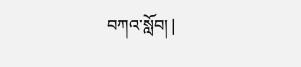བཀའ་སློབ། |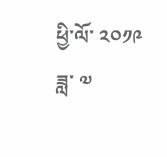ཕྱི་ལོ་ ༢༠༡༩ ཟླ་ ༧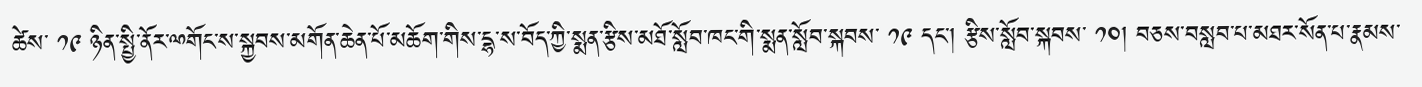ཚེས་ ༡༩ ཉིན་སྤྱི་ནོར་ྋགོང་ས་སྐྱབས་མགོན་ཆེན་པོ་མཆོག་གིས་དྷ་ས་བོད་ཀྱི་སྨན་རྩིས་མཐོ་སློབ་ཁང་གི་སྨན་སློབ་སྐབས་ ༡༩ དང་། རྩིས་སློབ་སྐབས་ ༡༠། བཅས་བསླབ་པ་མཐར་སོན་པ་རྣམས་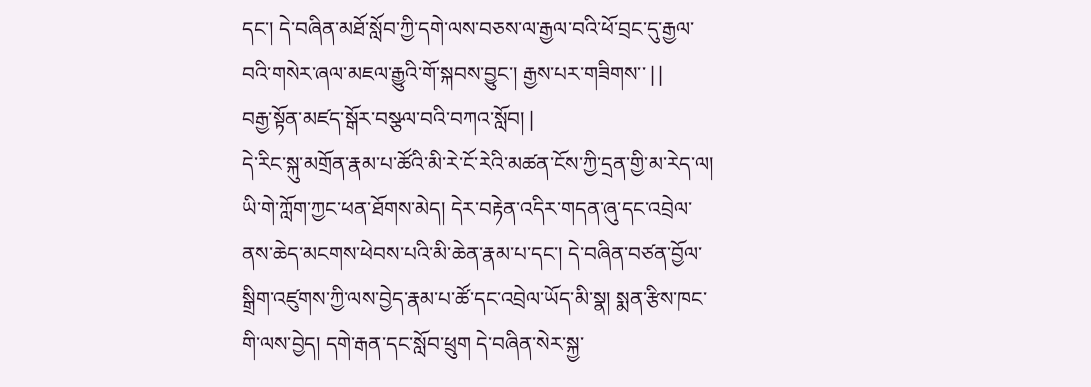དང་། དེ་བཞིན་མཐོ་སློབ་ཀྱི་དགེ་ལས་བཅས་ལ་རྒྱལ་བའི་ཕོ་བྲང་དུ་རྒྱལ་བའི་གསེར་ཞལ་མཇལ་རྒྱུའི་གོ་སྐབས་བྱུང་། རྒྱས་པར་གཟིགས་་ | |
བརྒྱ་སྟོན་མཛད་སྒོར་བསྩལ་བའི་བཀའ་སློབ། |
དེ་རིང་སྐུ་མགྲོན་རྣམ་པ་ཚོའི་མི་རེ་ངོ་རེའི་མཚན་ངོས་ཀྱི་དྲན་གྱི་མ་རེད་ལ། ཡི་གེ་ཀློག་ཀྱང་ཕན་ཐོགས་མེད། དེར་བརྟེན་འདིར་གདན་ཞུ་དང་འབྲེལ་ནས་ཆེད་མངགས་ཕེབས་པའི་མི་ཆེན་རྣམ་པ་དང་། དེ་བཞིན་བཙན་བྱོལ་སྒྲིག་འཛུགས་ཀྱི་ལས་བྱེད་རྣམ་པ་ཚོ་དང་འབྲེལ་ཡོད་མི་སྣ། སྨན་རྩིས་ཁང་གི་ལས་བྱེད། དགེ་རྒན་དང་སློབ་ཕྲུག དེ་བཞིན་སེར་སྐྱ་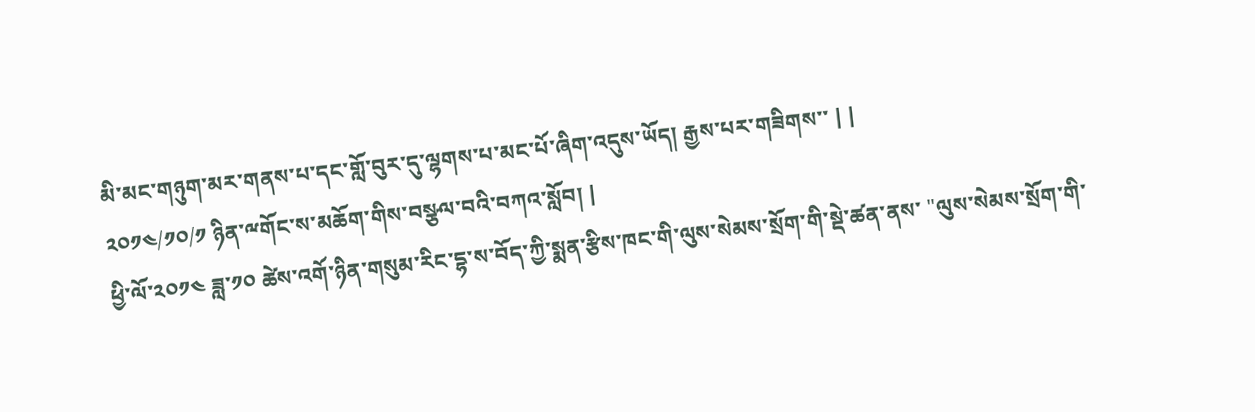མི་མང་གཉུག་མར་གནས་པ་དང་གློ་བུར་དུ་ལྷགས་པ་མང་པོ་ཞིག་འདུས་ཡོད། རྒྱས་པར་གཟིགས་་ | |
༢༠༡༤/༡༠/༡ ཉིན་ྋགོང་ས་མཆོག་གིས་བསྩལ་བའི་བཀའ་སློབ། |
ཕྱི་ལོ་༢༠༡༤ ཟླ་༡༠ ཚེས་འགོ་ཉིན་གསུམ་རིང་དྷ་ས་བོད་ཀྱི་སྨན་རྩིས་ཁང་གི་ལུས་སེམས་སྲོག་གི་སྡེ་ཚན་ནས་ "ལུས་སེམས་སྲོག་གི་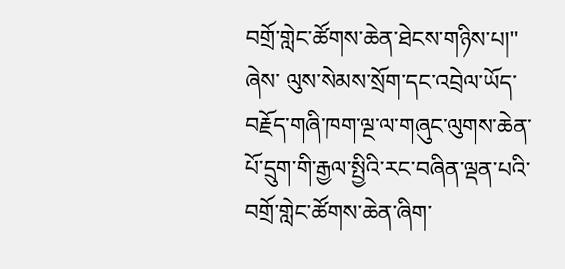བགྲོ་གླེང་ཚོགས་ཆེན་ཐེངས་གཉིས་པ།" ཞེས་ ལུས་སེམས་སྲོག་དང་འབྲེལ་ཡོད་བརྗོད་གཞི་ཁག་ལྔ་ལ་གཞུང་ལུགས་ཆེན་པོ་དྲུག་གི་རྒྱལ་སྤྱིའི་རང་བཞིན་ལྡན་པའི་བགྲོ་གླེང་ཚོགས་ཆེན་ཞིག་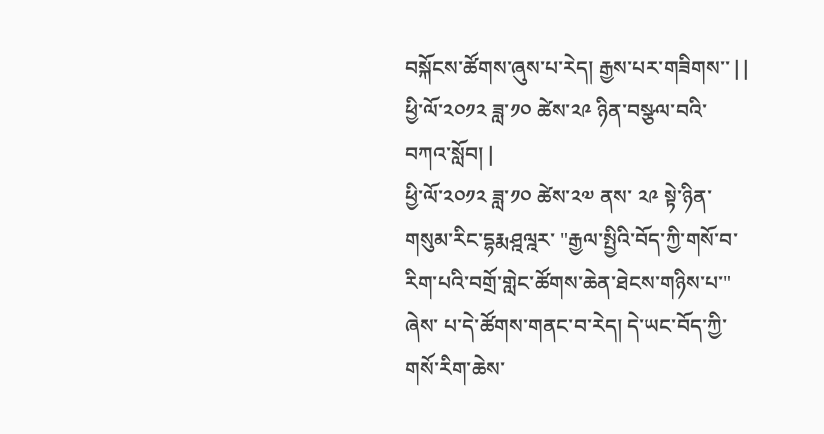བསྐོངས་ཚོགས་ཞུས་པ་རེད། རྒྱས་པར་གཟིགས་་ | |
ཕྱི་ལོ་༢༠༡༢ ཟླ་༡༠ ཚེས་༢༩ ཉིན་བསྩལ་བའི་བཀའ་སློབ། |
ཕྱི་ལོ་༢༠༡༢ ཟླ་༡༠ ཚེས་༢༧ ནས་ ༢༩ སྟེ་ཉིན་གསུམ་རིང་དྷརྨཤྰལྰར་ "རྒྱལ་སྤྱིའི་བོད་ཀྱི་གསོ་བ་རིག་པའི་བགྲོ་གླེང་ཚོགས་ཆེན་ཐེངས་གཉིས་པ་" ཞེས་ པ་དེ་ཚོགས་གནང་བ་རེད། དེ་ཡང་བོད་ཀྱི་གསོ་རིག་ཆེས་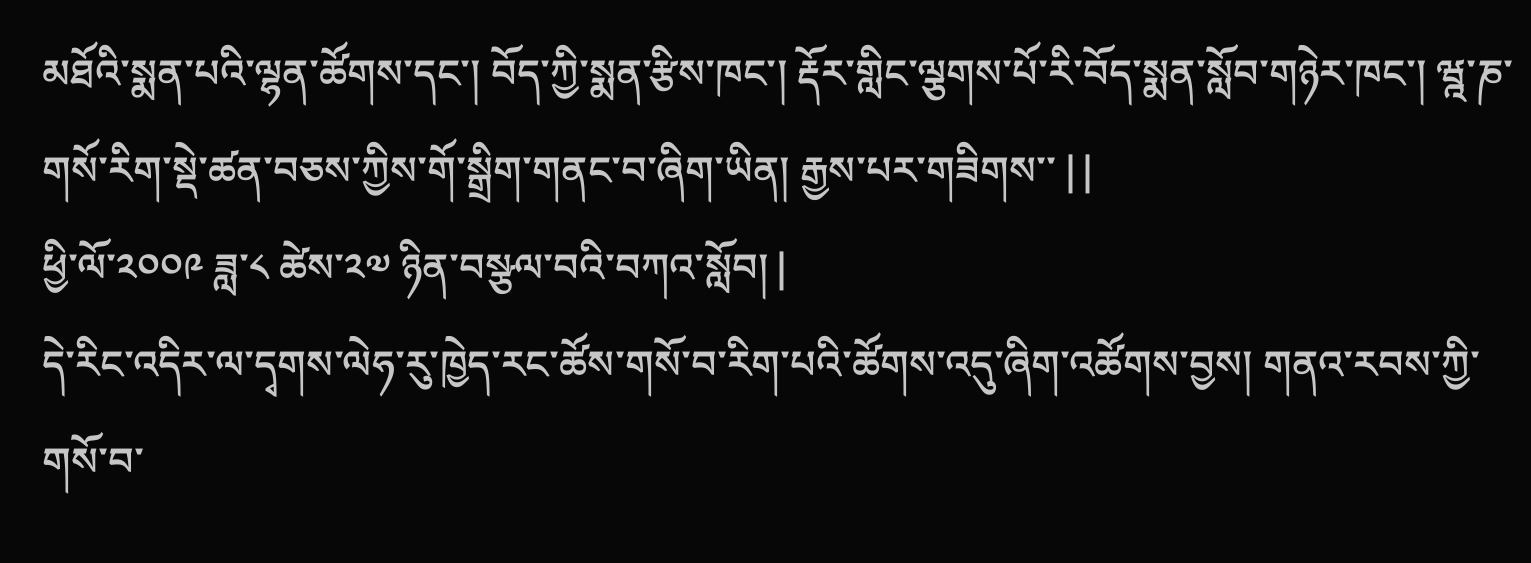མཐོའི་སྨན་པའི་ལྷན་ཚོགས་དང་། བོད་ཀྱི་སྨན་རྩིས་ཁང་། རྡོར་གླིང་ལྕགས་པོ་རི་བོད་སྨན་སློབ་གཉེར་ཁང་། ཝྰ་ཎ་གསོ་རིག་སྡེ་ཚན་བཅས་ཀྱིས་གོ་སྒྲིག་གནང་བ་ཞིག་ཡིན། རྒྱས་པར་གཟིགས་་ | |
ཕྱི་ལོ་༢༠༠༩ ཟླ་༨ ཚེས་༢༧ ཉིན་བསྩལ་བའི་བཀའ་སློབ། |
དེ་རིང་འདིར་ལ་དྭགས་ལེཧ་རུ་ཁྱེད་རང་ཚོས་གསོ་བ་རིག་པའི་ཚོགས་འདུ་ཞིག་འཚོགས་བྱས། གནའ་རབས་ཀྱི་གསོ་བ་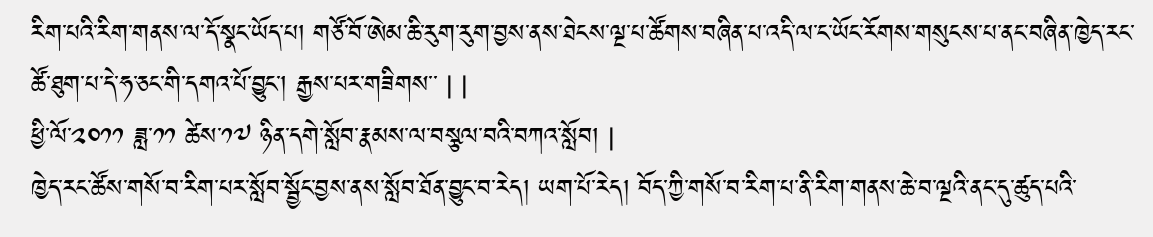རིག་པའི་རིག་གནས་ལ་དོ་སྣང་ཡོད་པ། གཙོ་བོ་ཨེམ་ཆི་རུག་རུག་བྱས་ནས་ཐེངས་ལྔ་པ་ཚོགས་བཞིན་པ་འདི་ལ་ང་ཡོང་རོགས་གསུངས་པ་ནང་བཞིན་ཁྱེད་རང་ཚོ་ཐུག་པ་དེ་ཧ་ཅང་གི་དགའ་པོ་བྱུང་། རྒྱས་པར་གཟིགས་་ | |
ཕྱི་ལོ་༢༠༡༡ ཟླ་༡༡ ཚེས་༡༧ ཉིན་དགེ་སློབ་རྣམས་ལ་བསྩལ་བའི་བཀའ་སློབ། |
ཁྱེད་རང་ཚོས་གསོ་བ་རིག་པར་སློབ་སྦྱོང་བྱས་ནས་སློབ་ཐོན་བྱུང་བ་རེད། ཡག་པོ་རེད། བོད་ཀྱི་གསོ་བ་རིག་པ་ནི་རིག་གནས་ཆེ་བ་ལྔའི་ནང་དུ་ཚུད་པའི་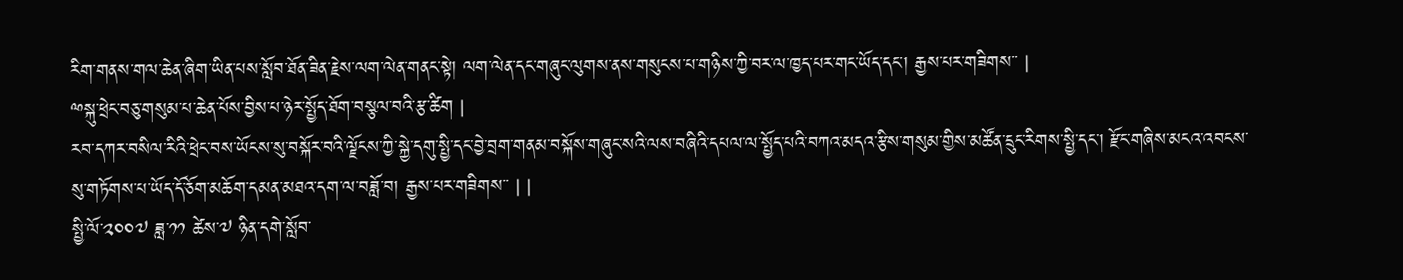རིག་གནས་གལ་ཆེན་ཞིག་ཡིན་པས་སློབ་ཐོན་ཟིན་རྗེས་ལག་ལེན་གནང་སྟེ། ལག་ལེན་དང་གཞུང་ལུགས་ནས་གསུངས་པ་གཉིས་ཀྱི་བར་ལ་ཁྱད་པར་གང་ཡོད་དང་། རྒྱས་པར་གཟིགས་་ |
ྋསྐུ་ཕྲེང་བཅུ་གསུམ་པ་ཆེན་པོས་བྱིས་པ་ཉེར་སྤྱོད་ཐོག་བསྩལ་བའི་རྩ་ཚིག |
རབ་དཀར་བསིལ་རིའི་ཕྲེང་བས་ཡོངས་སུ་བསྐོར་བའི་ལྗོངས་ཀྱི་སྐྱེ་དགུ་སྤྱི་དང་བྱེ་བྲག་གནམ་བསྐོས་གཞུང་སའི་ལས་བཞིའི་དཔལ་ལ་སྤྱོད་པའི་བཀའ་མདའ་རྩིས་གསུམ་གྱིས་མཚོན་དྲུང་རིགས་སྤྱི་དང་། རྫོང་གཞིས་མངའ་འབངས་སུ་གཏོགས་པ་ཡོད་དོ་ཅོག་མཆོག་དམན་མཐའ་དག་ལ་བཟློ་བ། རྒྱས་པར་གཟིགས་་ | |
སྤྱི་ལོ་༢༠༠༧ ཟླ་༡༡ ཚེས་༧ ཉིན་དགེ་སློབ་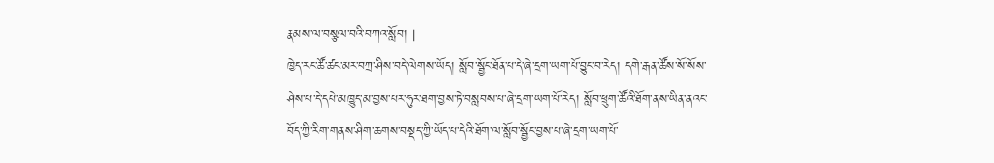རྣམས་ལ་བསྩལ་བའི་བཀའ་སློབ། |
ཁྱེད་རང་ཚོ་ཚང་མར་བཀྲ་ཤིས་བདེ་ལེགས་ཡོད། སློབ་སྦྱོང་ཐོན་པ་དེ་ཞེ་དྲག་ཡག་པོ་བྱུང་བ་རེད། དགེ་རྒན་ཚོས་སོ་སོས་ཤེས་པ་དེ་དཔེ་མཁྱུད་མ་བྱས་པར་ཧུར་ཐག་བྱས་ཏེ་བསླབས་པ་ཞེ་དྲག་ཡག་པོ་རེད། སློབ་ཕྲུག་ཚོའི་ཐོག་ནས་ཡིན་ནའང་བོད་ཀྱི་རིག་གནས་ཤིག་ཆགས་བསྡད་ཀྱི་ཡོད་པ་དེའི་ཐོག་ལ་སློབ་སྦྱོང་བྱས་པ་ཞེ་དྲག་ཡག་པོ་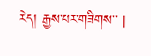རེད། རྒྱས་པར་གཟིགས་་ |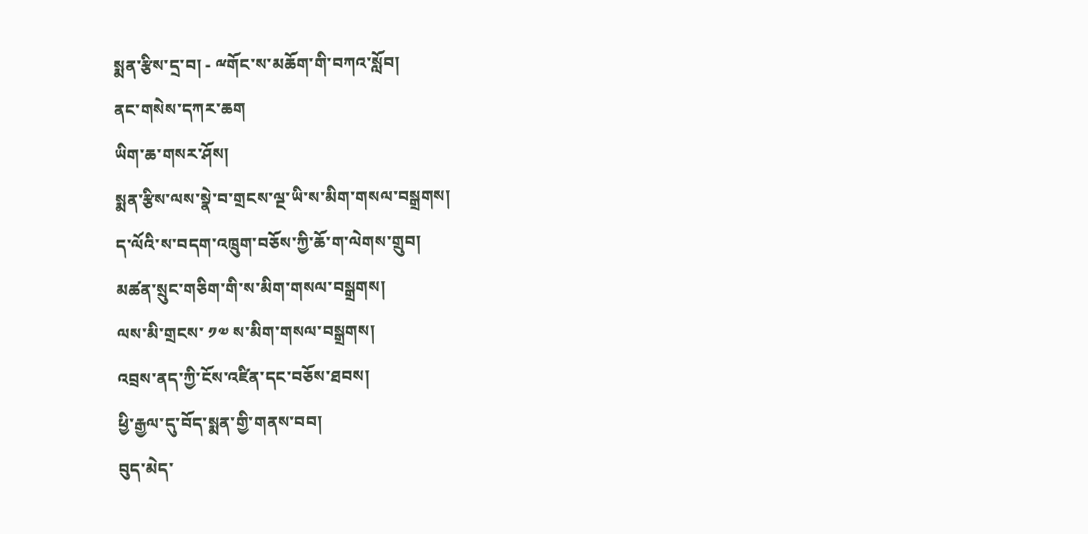སྨན་རྩིས་དྲ་བ། - ྋགོང་ས་མཆོག་གི་བཀའ་སློབ།
ནང་གསེས་དཀར་ཆག
ཡིག་ཆ་གསར་ཤོས།
སྨན་རྩིས་ལས་སྣེ་བ་གྲངས་ལྔ་ཡི་ས་མིག་གསལ་བསྒྲགས།
ད་ལོའི་ས་བདག་འཁྲུག་བཅོས་ཀྱི་ཆོ་ག་ལེགས་གྲུབ།
མཚན་སྲུང་གཅིག་གི་ས་མིག་གསལ་བསྒྲགས།
ལས་མི་གྲངས་ ༡༧ ས་མིག་གསལ་བསྒྲགས།
འབྲས་ནད་ཀྱི་ངོས་འཛིན་དང་བཅོས་ཐབས།
ཕྱི་རྒྱལ་དུ་བོད་སྨན་གྱི་གནས་བབ།
བུད་མེད་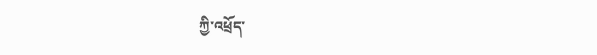ཀྱི་འཕྲོད་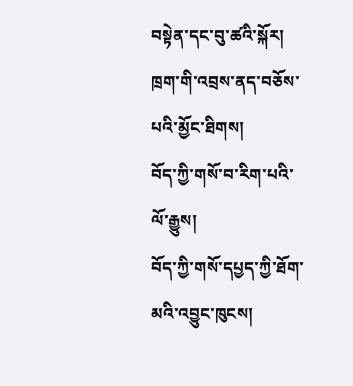བསྟེན་དང་བུ་ཚའི་སྐོར།
ཁྲག་གི་འབྲས་ནད་བཅོས་པའི་མྱོང་ཐིགས།
བོད་ཀྱི་གསོ་བ་རིག་པའི་ལོ་རྒྱུས།
བོད་ཀྱི་གསོ་དཔྱད་ཀྱི་ཐོག་མའི་འབྱུང་ཁུངས།